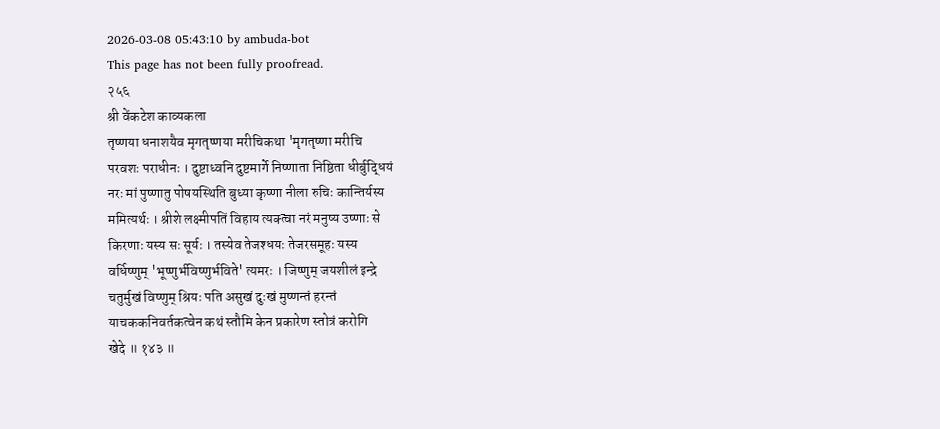2026-03-08 05:43:10 by ambuda-bot
This page has not been fully proofread.
२५६
श्री वेंकटेश काव्यकला
तृष्णया धनाशयैव मृगतृष्णया मरीचिकथा 'मृगतृष्णा मरीचि
परवशः पराधीनः । दुष्टाध्वनि दुष्टमार्गे निष्णाता निष्ठिता धीर्बुद्धियं
नरः मां पुष्णातु पोषयस्थिति बुध्या कृष्णा नीला रुचिः कान्तिर्यस्य
ममित्यर्थः । श्रीशे लक्ष्मीपतिं विहाय त्यक्त्वा नरं मनुष्य उष्णाः से
किरणाः यस्य सः सूर्यः । तस्येव तेजश्धयः तेजरसमूहः यस्य
वर्धिष्णुम् 'भूष्णुर्भविष्णुर्भविते' त्यमरः । जिष्णुम् जयशीलं इन्द्रे
चतुर्मुखं विष्णुम् श्रियः पति असुखं दुःखं मुष्णन्तं हरन्तं
याचककनिवर्तकत्वेन कथं स्तौमि केन प्रकारेण स्तोत्रं करोगि
खेदे ॥ १४३ ॥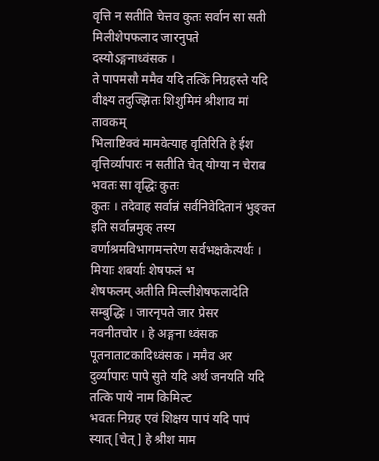वृत्ति न सतीति चेत्तव कुतः सर्वान सा सती
मिलीशेपफलाद जारनुपते दस्योऽङ्गनाध्वंसक ।
ते पापमसौ ममैव यदि तत्किं निग्रहस्ते यदि
वीक्ष्य तदुज्झितः शिशुमिमं श्रीशाव मां तावकम्
भिलाष्टिक्वं मामवेत्याह वृतिरिति हे ईश
वृत्तिर्व्यापारः न सतीति चेत् योग्या न चेराब भवतः सा वृद्धिः कुतः
कुतः । तदेवाह सर्वान्नं सर्वनिवेदितानं भुङ्क्त इति सर्वान्नमुक् तस्य
वर्णाश्रमविभागमन्तरेण सर्वभक्षकेत्यर्थः । मियाः शबर्याः शेषफलं भ
शेषफलम् अतीति मिल्लीशेषफलादेति सम्बुद्धिः । जारनृपते जार प्रेसर
नवनीतचोर । हे अङ्गना ध्वंसक पूतनाताटकादिध्वंसक । ममैव अर
दुर्व्यापारः पापे सुते यदि अर्थ जनयति यदि तत्कि पाये नाम किमिल्ट
भवतः निग्रह एवं शिक्षय पापं यदि पापं स्यात् [चेत्] हे श्रीश माम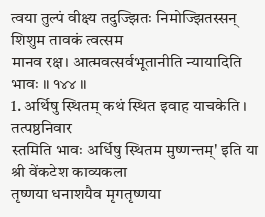त्वया तुल्पं वीक्ष्य तदुज्झितः निमोज्झितस्सन् शिशुम तावकं त्वत्सम
मानव रक्ष। आत्मवत्सर्वभूतानीति न्यायादिति भावः ॥ १४४ ॥
1. अर्थिषु स्थितम् कथं स्थित इवाह याचकेति । तत्पष्ठनिवार
स्तमिति भावः अर्धिषु स्थितम मुष्णन्तम्' इति या
श्री वेंकटेश काव्यकला
तृष्णया धनाशयैव मृगतृष्णया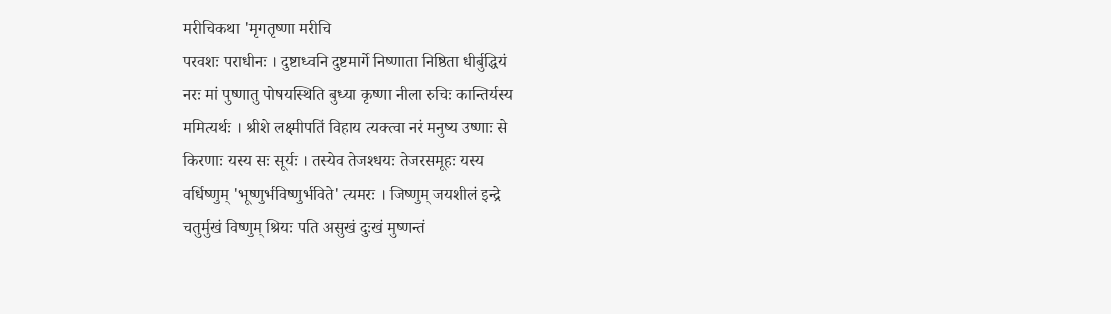मरीचिकथा 'मृगतृष्णा मरीचि
परवशः पराधीनः । दुष्टाध्वनि दुष्टमार्गे निष्णाता निष्ठिता धीर्बुद्धियं
नरः मां पुष्णातु पोषयस्थिति बुध्या कृष्णा नीला रुचिः कान्तिर्यस्य
ममित्यर्थः । श्रीशे लक्ष्मीपतिं विहाय त्यक्त्वा नरं मनुष्य उष्णाः से
किरणाः यस्य सः सूर्यः । तस्येव तेजश्धयः तेजरसमूहः यस्य
वर्धिष्णुम् 'भूष्णुर्भविष्णुर्भविते' त्यमरः । जिष्णुम् जयशीलं इन्द्रे
चतुर्मुखं विष्णुम् श्रियः पति असुखं दुःखं मुष्णन्तं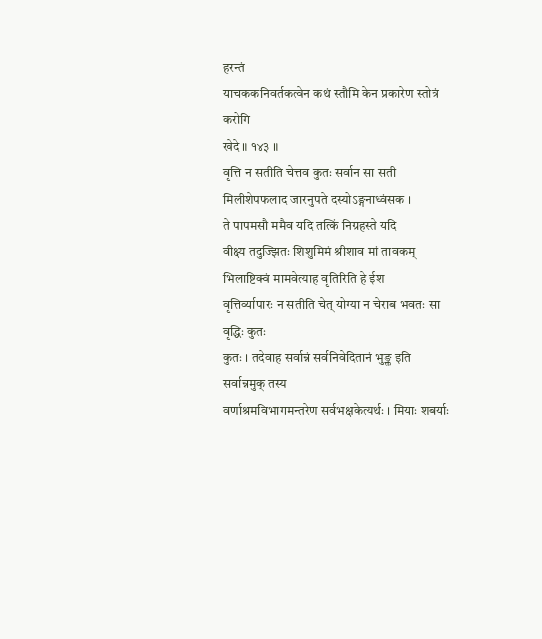हरन्तं
याचककनिवर्तकत्वेन कथं स्तौमि केन प्रकारेण स्तोत्रं करोगि
खेदे ॥ १४३ ॥
वृत्ति न सतीति चेत्तव कुतः सर्वान सा सती
मिलीशेपफलाद जारनुपते दस्योऽङ्गनाध्वंसक ।
ते पापमसौ ममैव यदि तत्किं निग्रहस्ते यदि
वीक्ष्य तदुज्झितः शिशुमिमं श्रीशाव मां तावकम्
भिलाष्टिक्वं मामवेत्याह वृतिरिति हे ईश
वृत्तिर्व्यापारः न सतीति चेत् योग्या न चेराब भवतः सा वृद्धिः कुतः
कुतः । तदेवाह सर्वान्नं सर्वनिवेदितानं भुङ्क्त इति सर्वान्नमुक् तस्य
वर्णाश्रमविभागमन्तरेण सर्वभक्षकेत्यर्थः । मियाः शबर्याः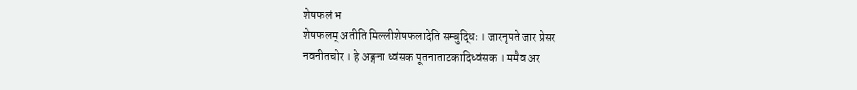शेषफलं भ
शेषफलम् अतीति मिल्लीशेषफलादेति सम्बुद्धिः । जारनृपते जार प्रेसर
नवनीतचोर । हे अङ्गना ध्वंसक पूतनाताटकादिध्वंसक । ममैव अर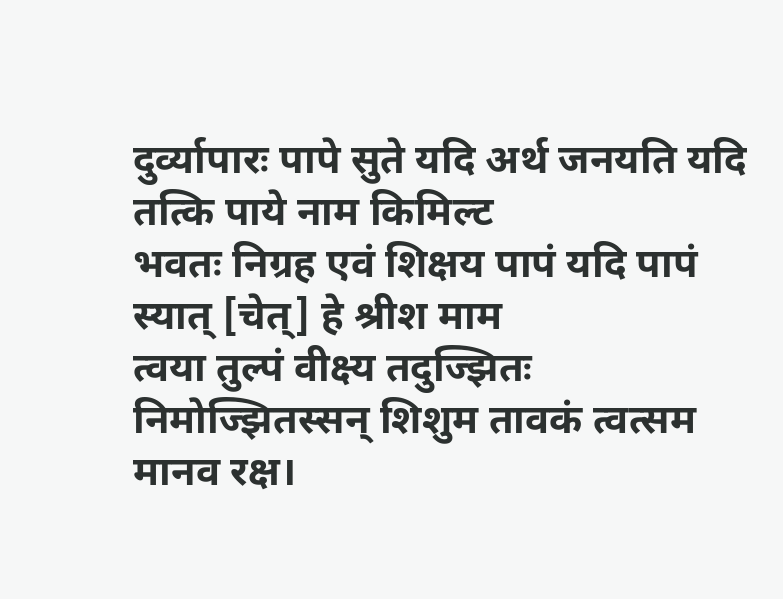दुर्व्यापारः पापे सुते यदि अर्थ जनयति यदि तत्कि पाये नाम किमिल्ट
भवतः निग्रह एवं शिक्षय पापं यदि पापं स्यात् [चेत्] हे श्रीश माम
त्वया तुल्पं वीक्ष्य तदुज्झितः निमोज्झितस्सन् शिशुम तावकं त्वत्सम
मानव रक्ष।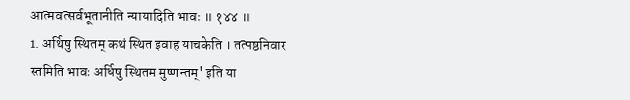आत्मवत्सर्वभूतानीति न्यायादिति भावः ॥ १४४ ॥
1. अर्थिषु स्थितम् कथं स्थित इवाह याचकेति । तत्पष्ठनिवार
स्तमिति भावः अर्धिषु स्थितम मुष्णन्तम्' इति या